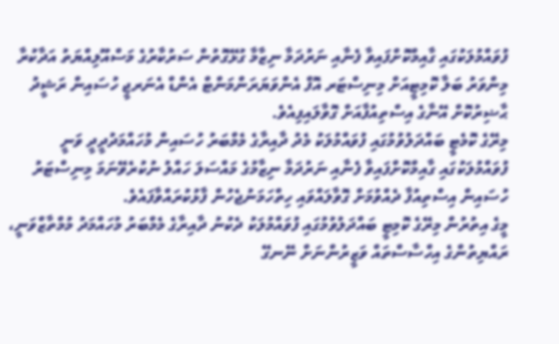ފުވައްމުލަކުގައި ގާއިމްކޮށްފައިވާ ފެނާއި ނަރުދަމާ ނިޒާމާ ގުޅޭގޮތުން ސަރުކާރުގެ މަސްއޫލިއްޔަތު އަދާކުރާ މިންވަރު ބަލާ ކޮމިޓީއަށް މިނިސްޓަރ އޮފް އެންވަޔަރަންމަންޓް އެންޑް އެނަރޖީ ހުސައިން ރަޝީދު ޙާޟިރުކޮށް އޭނާގެ އިސްތިއުފާއަށް ގޮވާލައިފިއެވެ.
މިރޭގެ ކޮމެޓީ ބައްދަލުވުމުގައި ފުވައްމުލަކު މެދު ދާއިރާގެ މެމްބަރު ހުސައިން މުހައްމަދުދީދީ ވަނީ ފުވައްމުލަކުގައި ގާއިމްކޮށްފައިވާ ފެނާއި ނަރުދަމާ ނިޒާމުގެ މައްސަލަ ހައްލު ނުކުރެވޭނަމަ މިނިސްޓަރު ހުސައިން އިސްތިއުފާ ދެއްވުމަށް ގޮވާލައްވައި ހިތްހަމަނުޖެހުން ފާޅުކުރައްވާފައެވެ.
މީގެ އިތުރުން މިރޭގެ ކޮމިޓީ ބައްދަލުވުމުގައި ފުވައްމުލަކު ދެކުނު ދާއިރާގެ މެމްބަރު މުހައްމަދު މުމްތާޒްވަނީ، ރައްޔިތުންގެ އިހްސާސްތައް ވަޒީރުންނަށް ނޭނގޭ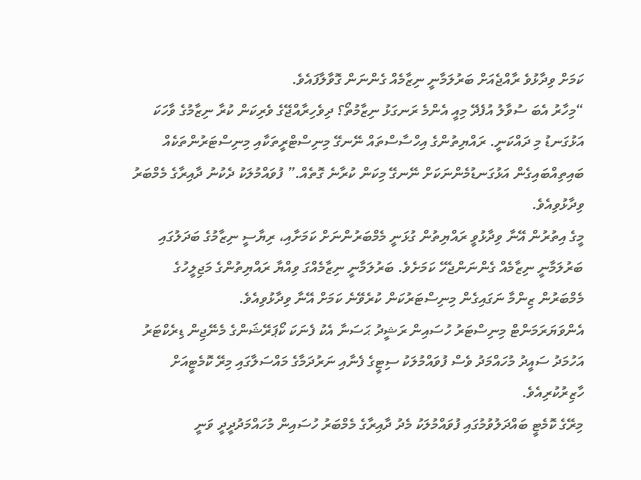ކަމަށް ވިދާޅުވެ ރާއްޖެއަށް ބަރުލަމާނީ ނިޒާމެއް ގެންނަން ގޮވާލާފައެވެ.
“މިހާރު އެބަ ސުވާލު އުފެދޭ މިއީ އެންމެ ރަނގަޅު ނިޒާމުތޯ؟ ދިވެހިރާއްޖޭގެ ވެރިކަން ކުރާ ނިޒާމުގެ ވާހަކަ އަޅުގަނޑު މި ދައްކަނީ. ރައްޔިތުންގެ އިހްސާސްތައް ނޭނގޭ މިނިސްޓްރީތަކާއި މިނިސްޓަރުންތަކެއް ބައިތިއްބައިގެން އަޅުގަނޑުމެންނަކަށް ނޭނގޭ މިކަން ކުރާނެ ގޮތެއް.” ފުވައްމުލަކު ދެކުނު ދާއިރާގެ މެމްބަރު ވިދާޅުވިއެވެ.
މީގެ އިތުރުން އޭނާ ވިދާޅުވީ ރައްޔިތުން ގުޅަނީ މެމްބަރުންނަށް ކަމަށާއި، ރިޔާސީ ނިޒާމުގެ ބަދަލުގައި ބަރުލަމާނީ ނިޒާމެއް ގެންނަންޖެހޭ ކަމަށެވެ. ބަރުލަމާނީ ނިޒާމެއްގަ ވިއްޔާ ރައްޔިތުންގެ މަޖިލީހުގެ މެމްބަރުން ޒިންމާ ނަގައިގެން މިނިސްޓަރުކަން ކުރެވޭނެ ކަމަށް އޭނާ ވިދާޅުވިއެވެ.
އެންވަޔަރަމަންޓް މިނިސްޓަރު ހުސައިން ރަޝީދު ޙަސަނާ އެކު ފެނަކަ ކޯޕަރޭޝަންގެ މެނޭޖިން ޑިރެކްޓަރު އަހުމަދު ސައީދު މުހައްމަދު ވެސް ފުވައްމުލަކު ސިޓީގެ ފެނާއި ނަރުދަމާގެ މައްސަލާގައި މިރޭ ކޮމެޓީއަށް ހާޒިރުކުރިއެވެ.
މިރޭގެ ކޮމެޓީ ބައްދަލުވުމުގައި ފުވައްމުލަކު މެދު ދާއިރާގެ މެމްބަރު ހުސައިން މުހައްމަދުދީދީ ވަނީ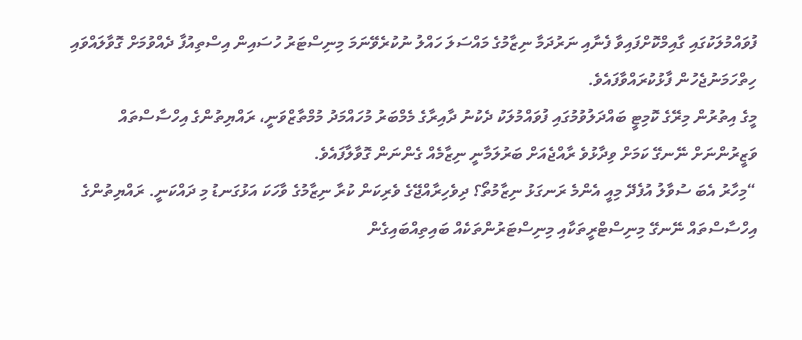ފުވައްމުލަކުގައި ގާއިމްކޮށްފައިވާ ފެނާއި ނަރުދަމާ ނިޒާމުގެ މައްސަލަ ހައްލު ނުކުރެވޭނަމަ މިނިސްޓަރު ހުސައިން އިސްތިއުފާ ދެއްވުމަށް ގޮވާލައްވައި ހިތްހަމަނުޖެހުން ފާޅުކުރައްވާފައެވެ.
މީގެ އިތުރުން މިރޭގެ ކޮމިޓީ ބައްދަލުވުމުގައި ފުވައްމުލަކު ދެކުނު ދާއިރާގެ މެމްބަރު މުހައްމަދު މުމްތާޒްވަނީ، ރައްޔިތުންގެ އިހްސާސްތައް ވަޒީރުންނަށް ނޭނގޭ ކަމަށް ވިދާޅުވެ ރާއްޖެއަށް ބަރުލަމާނީ ނިޒާމެއް ގެންނަން ގޮވާލާފައެވެ.
“މިހާރު އެބަ ސުވާލު އުފެދޭ މިއީ އެންމެ ރަނގަޅު ނިޒާމުތޯ؟ ދިވެހިރާއްޖޭގެ ވެރިކަން ކުރާ ނިޒާމުގެ ވާހަކަ އަޅުގަނޑު މި ދައްކަނީ. ރައްޔިތުންގެ އިހްސާސްތައް ނޭނގޭ މިނިސްޓްރީތަކާއި މިނިސްޓަރުންތަކެއް ބައިތިއްބައިގެން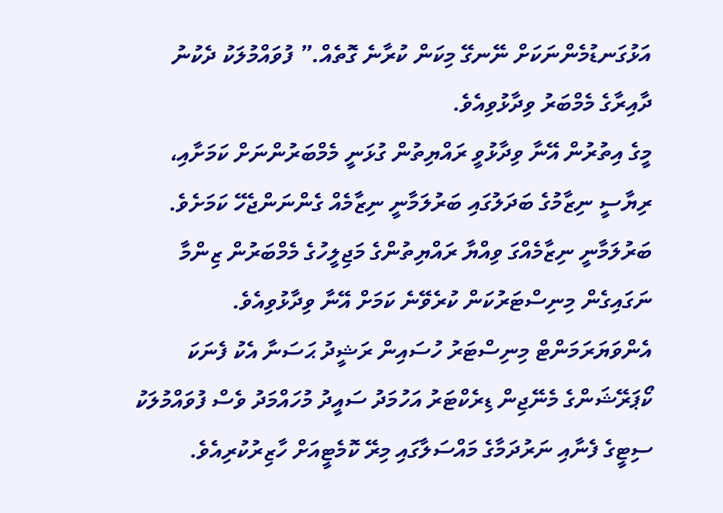އަޅުގަނޑުމެންނަކަށް ނޭނގޭ މިކަން ކުރާނެ ގޮތެއް.” ފުވައްމުލަކު ދެކުނު ދާއިރާގެ މެމްބަރު ވިދާޅުވިއެވެ.
މީގެ އިތުރުން އޭނާ ވިދާޅުވީ ރައްޔިތުން ގުޅަނީ މެމްބަރުންނަށް ކަމަށާއި، ރިޔާސީ ނިޒާމުގެ ބަދަލުގައި ބަރުލަމާނީ ނިޒާމެއް ގެންނަންޖެހޭ ކަމަށެވެ. ބަރުލަމާނީ ނިޒާމެއްގަ ވިއްޔާ ރައްޔިތުންގެ މަޖިލީހުގެ މެމްބަރުން ޒިންމާ ނަގައިގެން މިނިސްޓަރުކަން ކުރެވޭނެ ކަމަށް އޭނާ ވިދާޅުވިއެވެ.
އެންވަޔަރަމަންޓް މިނިސްޓަރު ހުސައިން ރަޝީދު ޙަސަނާ އެކު ފެނަކަ ކޯޕަރޭޝަންގެ މެނޭޖިން ޑިރެކްޓަރު އަހުމަދު ސައީދު މުހައްމަދު ވެސް ފުވައްމުލަކު ސިޓީގެ ފެނާއި ނަރުދަމާގެ މައްސަލާގައި މިރޭ ކޮމެޓީއަށް ހާޒިރުކުރިއެވެ.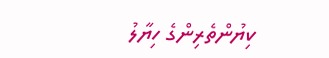ކިޔުންތެރިންގެ ހިޔާލު